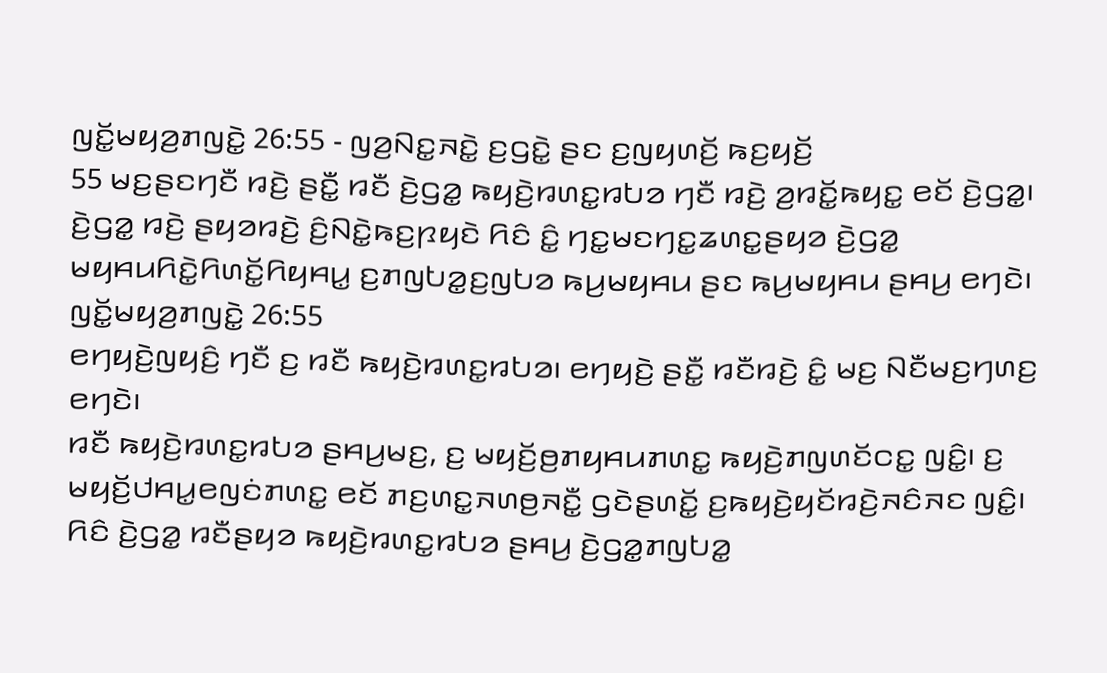ꤜꤢꤩ꤭ꤗꤟꤤ꤬ꤊꤜꤢꤧ꤭ 26:55 - ꤜꤤ꤬ꤡꤢ꤭ꤏꤢꤧ꤭ ꤢ꤬ꤞꤢꤧ꤭ ꤔꤢ ꤢ꤬ꤜꤟꤛꤢꤩ꤬ ꤒꤢ꤬ꤟꤢꤩ꤬
55 ꤗꤢ꤬ꤔꤢꤚꤢꤪ ꤙꤢꤧ꤬ ꤔꤢꤪ꤭ ꤙꤢꤪ ꤢꤧ꤬ꤞꤤ꤭ ꤒꤟꤢꤧ꤬ꤙꤛꤢ꤭ꤙꤝꤤ ꤚꤢꤪ ꤙꤢꤧ꤬ ꤤ꤬ꤙꤢꤩ꤭ꤒꤟꤢ꤭ ꤕꤢꤩ ꤢꤧ꤬ꤞꤤ꤭꤯ ꤢꤧ꤬ꤞꤤ꤭ ꤙꤢꤧ꤬ ꤔꤟꤤꤙꤢꤧ꤬ ꤢꤨ꤬ꤡꤢꤧ꤭ꤒꤢ꤬ꤐꤟꤢꤧ ꤖꤢꤨ ꤢꤨ꤭ ꤚꤢ꤭ꤗꤢꤚꤢ꤭ꤘꤛꤢ꤭ꤔꤟꤤ ꤢꤧ꤬ꤞꤤ꤭ ꤗꤟꤌꤣꤖꤢꤧ꤭ꤖꤛꤢꤩ꤭ꤖꤟꤌꤣ꤭ ꤢ꤬ꤊꤜꤝꤤ꤭ꤢ꤬ꤜꤝꤤ ꤒꤣ꤬ꤗꤟꤌꤣ ꤔꤢ ꤒꤣ꤬ꤗꤟꤌꤣ ꤔꤌꤣ꤬ ꤕꤚꤢꤧ꤯
ꤜꤢꤩ꤭ꤗꤟꤤ꤬ꤊꤜꤢꤧ꤭ 26:55
ꤕꤚꤟꤢꤧ꤬ꤜꤟꤢꤨ꤬ ꤚꤢꤪ ꤢ꤬ ꤙꤢꤪ ꤒꤟꤢꤧ꤬ꤙꤛꤢ꤭ꤙꤝꤤ꤯ ꤕꤚꤟꤢꤧ꤬ ꤔꤢꤪ꤭ ꤙꤢꤪꤙꤢꤧ꤬ ꤢꤨ꤭ ꤗꤢ꤬ ꤡꤢꤪꤗꤢ꤬ꤚꤛꤢ꤬ ꤕꤚꤢꤧ꤯
ꤙꤢꤪ ꤒꤟꤢꤧ꤬ꤙꤛꤢ꤭ꤙꤝꤤ ꤔꤌꤣ꤬ꤗꤢ꤬, ꤢ꤬ ꤗꤟꤢꤩ꤬ꤥ꤬ꤊꤟꤌꤣꤊꤛꤢ꤭ ꤒꤟꤢꤧ꤬ꤊꤜꤛꤢꤩꤍꤢ꤭ ꤜꤢꤨ꤭꤯ ꤢ꤬ ꤗꤟꤢꤩ꤬ꤓꤌꤣ꤭ꤕꤜꤢꤦꤊꤛꤢ꤭ ꤕꤢꤩ ꤊꤢ꤬ꤛꤢ꤭ꤏꤛꤥ꤬ꤏꤢꤪ꤭ ꤞꤢꤧꤔꤛꤢꤩ꤭ ꤢ꤬ꤒꤟꤢꤧ꤬ꤟꤢꤩꤙꤢꤧ꤬ꤏꤢꤨꤏꤢ ꤜꤢꤨ꤭꤯
ꤖꤢꤨ ꤢꤧ꤬ꤞꤤ꤭ ꤙꤢꤪꤔꤟꤤ ꤒꤟꤢꤧ꤬ꤙꤛꤢ꤭ꤙꤝꤤ ꤔꤌꤣ꤬ ꤢꤧ꤬ꤞꤤ꤭ꤊꤜꤝꤤ꤭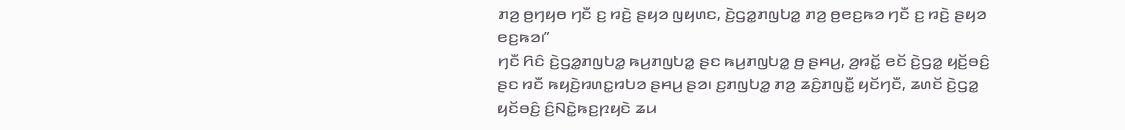ꤊꤤ꤬ ꤥ꤬ꤚꤟꤥ ꤚꤢꤪ ꤢ꤬ ꤙꤢꤧ꤬ ꤔꤟꤤ ꤜꤟꤛꤢ, ꤢꤧ꤬ꤞꤤ꤭ꤊꤜꤝꤤ꤭ ꤊꤤ꤬ ꤥ꤬ꤕꤢ꤬ꤒꤤ ꤚꤢꤪ ꤢ꤬ ꤙꤢꤧ꤬ ꤔꤟꤤ ꤕꤢ꤬ꤒꤤ꤯”
ꤚꤢꤪ ꤖꤢꤨ ꤢꤧ꤬ꤞꤤ꤭ꤊꤜꤝꤤ꤭ ꤒꤣ꤬ꤊꤜꤝꤤ꤭ ꤔꤢ ꤒꤣ꤬ꤊꤜꤝꤤ꤭ ꤥ꤬ ꤔꤌꤣ꤬, ꤤ꤬ꤙꤢꤩ꤭ ꤕꤢꤩ ꤢꤧ꤬ꤞꤤ꤭ ꤟꤢꤩ꤬ꤋꤢꤨ꤬ ꤔꤢ ꤙꤢꤪ ꤒꤟꤢꤧ꤬ꤙꤛꤢ꤭ꤙꤝꤤ ꤔꤌꤣ꤬ ꤔꤤ꤯ ꤢ꤬ꤊꤜꤝꤤ꤭ ꤊꤤ꤬ ꤘꤢꤨ꤬ꤊꤜꤢꤪ꤭ ꤟꤢꤩꤚꤢꤪ, ꤘꤛꤢꤩ ꤢꤧ꤬ꤞꤤ꤭ ꤟꤢꤩꤋꤢꤨ꤬ ꤢꤨ꤬ꤡꤢꤧ꤭ꤒꤢ꤬ꤐꤟꤢꤧ ꤘꤣ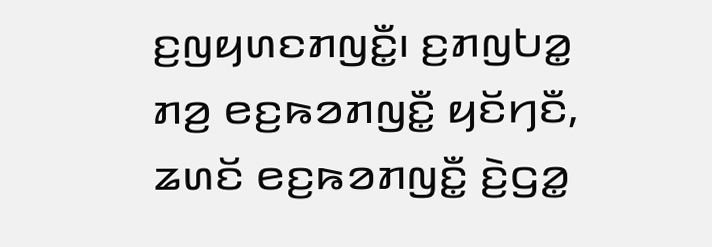ꤢ꤬ꤜꤟꤛꤢꤊꤜꤢꤪ꤭꤯ ꤢ꤬ꤊꤜꤝꤤ꤭ ꤊꤤ꤬ ꤕꤢ꤬ꤒꤤꤊꤜꤢꤪ꤭ ꤟꤢꤩꤚꤢꤪ, ꤘꤛꤢꤩ ꤕꤢ꤬ꤒꤤꤊꤜꤢꤪ꤭ ꤢꤧ꤬ꤞꤤ꤭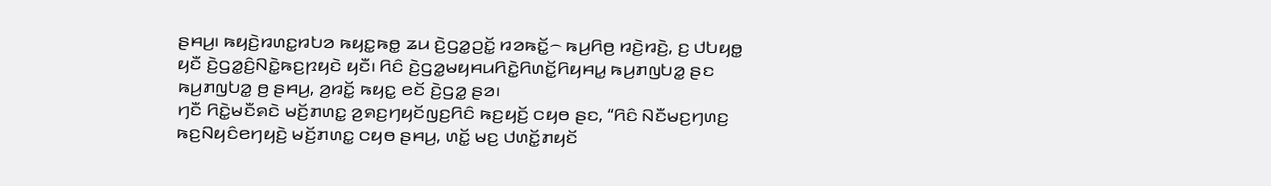ꤔꤌꤣ꤬꤯ ꤒꤟꤢꤧ꤬ꤙꤛꤢ꤭ꤙꤝꤤ ꤒꤟꤢ꤭ꤒꤥ꤭ ꤘꤣ ꤢꤧ꤬ꤞꤤ꤭ꤑꤢꤩ꤭ ꤙꤤꤒꤢꤩ꤭꤮ ꤒꤣ꤬ꤖꤥ꤬ ꤙꤢꤧ꤬ꤙꤢꤧ꤬, ꤢ꤬ ꤓꤝꤟꤥ꤭ ꤟꤢꤪ ꤢꤧ꤬ꤞꤤ꤭ꤢꤨ꤬ꤡꤢꤧ꤭ꤒꤢ꤬ꤐꤟꤢꤧ ꤟꤢꤪ꤯ ꤖꤢꤨ ꤢꤧ꤬ꤞꤤ꤭ꤗꤟꤌꤣꤖꤢꤧ꤭ꤖꤛꤢꤩ꤭ꤖꤟꤌꤣ꤭ ꤒꤣ꤬ꤊꤜꤝꤤ꤭ ꤔꤢ ꤒꤣ꤬ꤊꤜꤝꤤ꤭ ꤥ꤬ ꤔꤌꤣ꤬, ꤤ꤬ꤙꤢꤩ꤭ ꤒꤟꤢ꤭ ꤕꤢꤩ ꤢꤧ꤬ꤞꤤ꤭ ꤔꤤ꤯
ꤚꤢꤪ ꤖꤢꤧ꤭ꤗꤢꤪꤎꤢꤧ ꤗꤢꤩ꤬ꤊꤛꤢ꤭ ꤤ꤬ꤎꤢ꤬ꤚꤟꤢꤩꤜꤢ꤬ꤖꤢꤨ ꤒꤢ꤬ꤟꤢꤩ꤬ ꤍꤟꤥ ꤔꤢ, “ꤖꤢꤨ ꤡꤢꤪꤗꤢ꤬ꤚꤛꤢ꤬ ꤒꤢ꤬ꤡꤟꤢꤨꤕꤚꤟꤢꤧ꤬ ꤗꤢꤩ꤬ꤊꤛꤢ꤭ ꤍꤟꤥ ꤔꤌꤣ꤬, ꤛꤢꤩ꤭ ꤗꤢ꤬ ꤓꤛꤢꤩ꤭ꤊꤟꤢꤩ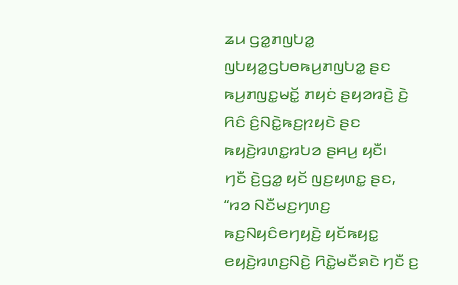ꤘꤣ ꤞꤤ꤭ꤊꤜꤝꤤ꤭ ꤜꤝꤟꤤ꤭ꤞꤝꤥꤒꤣ꤬ꤊꤜꤝꤤ꤭ ꤔꤢ ꤒꤣ꤬ꤊꤜꤢ꤭ꤗꤢꤩ꤭ ꤊꤟꤢꤦ ꤔꤟꤤꤙꤢꤧ꤬ ꤢꤧ꤬ ꤖꤢꤨ ꤢꤨ꤬ꤡꤢꤧ꤭ꤒꤢ꤬ꤐꤟꤢꤧ ꤔꤢ ꤒꤟꤢꤧ꤬ꤙꤛꤢ꤭ꤙꤝꤤ ꤔꤌꤣ꤬ ꤟꤢꤪ꤯
ꤚꤢꤪ ꤢꤧ꤬ꤞꤤ꤭ ꤟꤢꤩ ꤜꤢ꤬ꤟꤛꤢ꤭ ꤔꤢ, “ꤙꤤ ꤡꤢꤪꤗꤢ꤬ꤚꤛꤢ꤬ ꤒꤢ꤬ꤡꤟꤢꤨꤕꤚꤟꤢꤧ꤬ ꤟꤢꤩꤒꤟꤢ꤭ ꤕꤟꤢꤧ꤬ꤙꤛꤢ꤬ꤡꤢꤧ꤬ ꤖꤢꤧ꤭ꤗꤢꤪꤎꤢꤧ ꤚꤢꤪ ꤢ꤬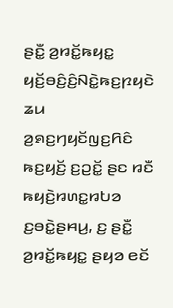ꤔꤢꤪ꤭ ꤤ꤬ꤙꤢꤩ꤭ꤒꤟꤢ꤭ ꤟꤢꤩ꤬ꤋꤢꤨ꤬ꤢꤨ꤬ꤡꤢꤧ꤭ꤒꤢ꤬ꤐꤟꤢꤧ ꤘꤣ ꤤ꤬ꤎꤢ꤬ꤚꤟꤢꤩꤜꤢ꤬ꤖꤢꤨ ꤒꤢ꤬ꤟꤢꤩ꤬ ꤢ꤬ꤑꤢꤩ꤭ ꤔꤢ ꤙꤢꤪ ꤒꤟꤢꤧ꤬ꤙꤛꤢ꤭ꤙꤝꤤ ꤢ꤬ꤋꤢꤧ꤭ꤔꤌꤣ꤬, ꤢ꤬ ꤔꤢꤪ꤭ ꤤ꤬ꤙꤢꤩ꤭ꤒꤟꤢ꤭ ꤔꤟꤤ ꤕꤢꤩ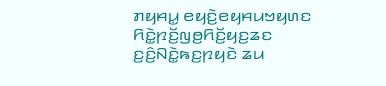ꤊꤟꤌꤣ꤭ ꤕꤟꤢꤧ꤬ꤕꤟꤌꤣꤠꤟꤛꤢ ꤖꤢꤧ꤭ꤐꤢꤩ꤬ꤜꤥ꤬ꤖꤢꤩ꤬ꤟꤢ꤬ꤘꤢ ꤢ꤬ꤢꤨ꤬ꤡꤢꤧ꤭ꤒꤢ꤬ꤐꤟꤢꤧ ꤘꤣ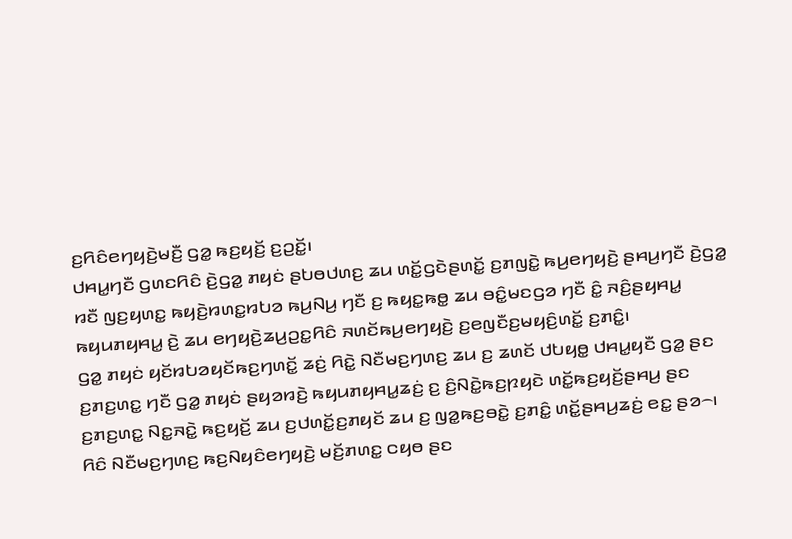ꤢ꤬ꤖꤢꤨꤕꤚꤟꤢꤧ꤬ꤗꤢꤪ꤬ ꤞꤤ꤭ ꤒꤢ꤬ꤟꤢꤩ꤬ ꤢ꤬ꤑꤢꤩ꤭꤯
ꤓꤌꤣ꤭ꤚꤢꤪ ꤞꤛꤢꤖꤢꤨ ꤢꤧ꤬ꤞꤤ꤭ ꤊꤟꤢꤦ ꤔꤝꤥꤓꤛꤢ꤬ ꤘꤣ ꤛꤢꤩ꤭ꤞꤢꤧꤔꤛꤢꤩ꤭ ꤢ꤬ꤊꤜꤢꤧ꤭ ꤒꤣ꤬ꤕꤚꤟꤢꤧ꤬ ꤔꤌꤣ꤬ꤚꤢꤪ ꤢꤧ꤬ꤞꤤ꤭ ꤙꤢꤪ ꤜꤢ꤬ꤟꤛꤢ꤭ ꤒꤟꤢꤧ꤬ꤙꤛꤢ꤭ꤙꤝꤤ ꤒꤣ꤬ꤡꤣ꤬ ꤚꤢꤪ ꤢ꤬ ꤒꤟꤢ꤭ꤒꤥ꤭ ꤘꤣ ꤋꤢꤨ꤭ꤗꤢꤞꤤ ꤚꤢꤪ ꤢꤨ꤭ ꤏꤢꤨ꤬ꤔꤟꤌꤣ꤭ ꤒꤟꤣꤊꤟꤌꤣ꤭ ꤢꤧ꤬ ꤘꤣ ꤕꤚꤟꤢꤧ꤬ꤘꤣ꤬ꤑꤢ꤭ꤖꤢꤨ ꤏꤛꤢꤩꤒꤣ꤬ꤕꤚꤟꤢꤧ꤬ ꤢ꤬ꤕꤜꤢꤪꤢ꤬ꤗꤟꤢꤨ꤬ꤛꤢꤩ꤭ ꤢ꤬ꤊꤢꤨ꤭꤯
ꤞꤤ꤭ ꤊꤟꤢꤦ ꤟꤢꤩꤙꤝꤤꤟꤢꤩꤒꤢ꤬ꤚꤛꤢꤩ꤭ ꤘꤢꤦ꤬ ꤖꤢꤧ꤭ ꤡꤢꤪꤗꤢ꤬ꤚꤛꤢ꤬ ꤘꤣ ꤢ꤬ ꤘꤛꤢꤩ ꤓꤝꤟꤥ꤭ ꤓꤌꤣ꤭ꤟꤢꤪ ꤞꤤ꤭ ꤔꤢ ꤢ꤬ꤊꤢ꤬ꤛꤢ꤭ ꤚꤢꤪ ꤞꤤ꤭ ꤊꤟꤢꤦ ꤔꤟꤤꤙꤢꤧ꤬ ꤒꤟꤣꤊꤟꤌꤣ꤭ꤘꤢꤦ꤬ ꤢ꤬ ꤢꤨ꤬ꤡꤢꤧ꤭ꤒꤢ꤬ꤐꤟꤢꤧ ꤛꤢꤩ꤭ꤒꤢ꤬ꤟꤢꤩ꤬ꤔꤌꤣ꤬ ꤔꤢ ꤢ꤬ꤊꤢ꤬ꤛꤢ꤭ ꤡꤢ꤭ꤏꤢꤧ꤭ ꤒꤢ꤬ꤟꤢꤩ꤬ ꤘꤣ ꤢ꤬ꤓꤛꤢꤩ꤭ꤢ꤬ꤊꤟꤢꤩ ꤘꤣ ꤢ꤬ ꤜꤤ꤭ꤒꤢ꤬ꤋꤢꤧ꤭ ꤢ꤬ꤊꤢꤨ꤭ ꤛꤢꤩ꤭ꤔꤌꤣ꤬ꤘꤢꤦ꤬ ꤕꤢ꤭ ꤔꤤ꤮꤯
ꤖꤢꤨ ꤡꤢꤪꤗꤢ꤬ꤚꤛꤢ꤬ ꤒꤢ꤬ꤡꤟꤢꤨꤕꤚꤟꤢꤧ꤬ ꤗꤢꤩ꤬ꤊꤛꤢ꤭ ꤍꤟꤥ ꤔꤢ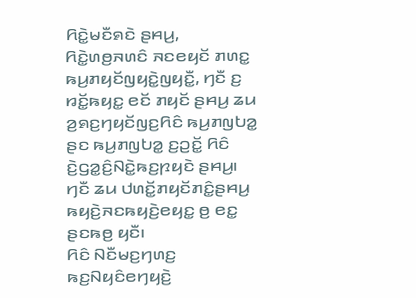ꤖꤢꤧ꤭ꤗꤢꤪꤎꤢꤧ ꤔꤌꤣ꤬, ꤖꤢꤧ꤭ꤛꤥ꤬ꤏꤛꤢꤨ ꤏꤢꤕꤟꤢꤩ ꤊꤛꤢ꤭ ꤒꤣ꤬ꤊꤟꤢꤩꤜꤟꤢꤧ꤭ꤜꤟꤢꤪ꤭, ꤚꤢꤪ ꤢ꤬ ꤙꤢꤩ꤭ꤒꤟꤢ꤭ ꤕꤢꤩ ꤊꤟꤢꤩ ꤔꤌꤣ꤬ ꤘꤣ ꤤ꤬ꤎꤢ꤬ꤚꤟꤢꤩꤜꤢ꤬ꤖꤢꤨ ꤒꤣ꤬ꤊꤜꤝꤤ꤭ ꤔꤢ ꤒꤣ꤬ꤊꤜꤝꤤ꤭ ꤢ꤬ꤑꤢꤩ꤭ ꤖꤢꤨ ꤢꤧ꤬ꤞꤤ꤭ꤢꤨ꤬ꤡꤢꤧ꤭ꤒꤢ꤬ꤐꤟꤢꤧ ꤔꤌꤣ꤬꤯ ꤚꤢꤪ ꤘꤣ ꤓꤛꤢꤩ꤭ꤊꤟꤢꤩꤊꤢꤨ꤭ꤔꤌꤣ꤬ ꤒꤟꤢꤧ꤬ꤏꤢꤒꤟꤢꤧ꤬ꤕꤟꤢ꤭ ꤥ꤬ ꤕꤢ꤭ ꤔꤢꤒꤥ꤬ ꤟꤢꤪ꤯
ꤖꤢꤨ ꤡꤢꤪꤗꤢ꤬ꤚꤛꤢ꤬ ꤒꤢ꤬ꤡꤟꤢꤨꤕꤚꤟꤢꤧ꤬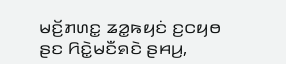ꤗꤢꤩ꤬ꤊꤛꤢ꤭ ꤘꤤ꤭ꤒꤟꤢꤦ ꤢ꤬ꤍꤟꤥ ꤔꤢ ꤖꤢꤧ꤭ꤗꤢꤪꤎꤢꤧ ꤔꤌꤣ꤬,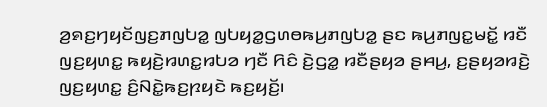ꤤ꤬ꤎꤢ꤬ꤚꤟꤢꤩꤜꤢ꤬ꤊꤜꤝꤤ꤭ ꤜꤝꤟꤤ꤭ꤞꤛꤥꤒꤣ꤬ꤊꤜꤝꤤ꤭ ꤔꤢ ꤒꤣ꤬ꤊꤜꤢ꤭ꤗꤢꤩ꤭ ꤙꤢꤪ ꤜꤢ꤬ꤟꤛꤢ꤭ ꤒꤟꤢꤧ꤬ꤙꤛꤢ꤭ꤙꤝꤤ ꤚꤢꤪ ꤖꤢꤨ ꤢꤧ꤬ꤞꤤ꤭ ꤙꤢꤪꤔꤟꤤ ꤔꤌꤣ꤬, ꤢ꤬ꤔꤟꤤꤙꤢꤧ꤬ ꤜꤢ꤬ꤟꤛꤢ꤭ ꤢꤨ꤬ꤡꤢꤧ꤭ꤒꤢ꤬ꤐꤟꤢꤧ ꤒꤢ꤬ꤟꤢꤩ꤬꤯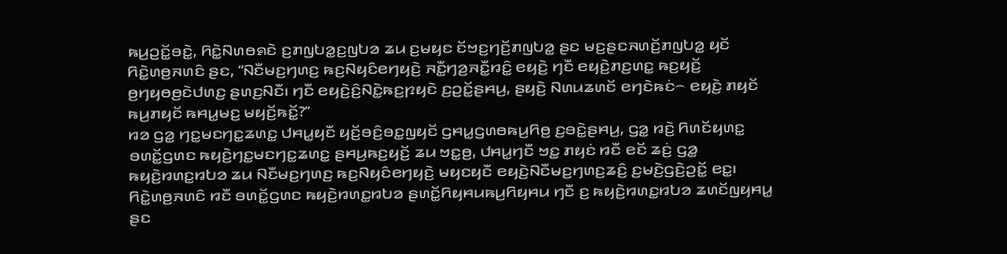ꤒꤣ꤬ꤑꤢꤩ꤭ꤋꤢꤧ꤭, ꤖꤢꤧ꤭ꤡꤛꤥꤎꤢꤧ ꤢ꤬ꤊꤜꤝꤤ꤭ꤢ꤬ꤜꤝꤤ ꤘꤣ ꤢ꤬ꤗꤟꤢ ꤢꤩꤠꤢ꤬ꤚꤢꤩ꤬ꤊꤜꤝꤤ꤭ ꤔꤢ ꤗꤢ꤬ꤔꤢꤏꤛꤢꤩ꤬ꤊꤜꤝꤤ꤭ ꤟꤢꤩ ꤖꤢꤧ꤭ꤛꤥ꤬ꤏꤛꤢꤨ ꤔꤢ, “ꤡꤢꤪꤗꤢ꤬ꤚꤛꤢ꤬ ꤒꤢ꤬ꤡꤟꤢꤨꤕꤚꤟꤢꤧ꤬ ꤏꤢꤪ꤭ꤚꤤ꤬ꤏꤢꤪ꤭ꤙꤢꤨ꤭ ꤕꤟꤢꤧ꤬ ꤚꤢꤪ ꤕꤟꤢꤧ꤬ꤊꤢ꤬ꤛꤢ꤭ ꤒꤢ꤬ꤟꤢꤩ꤬ ꤥ꤬ꤚꤟꤥꤥ꤬ꤢꤧꤓꤛꤢ꤬ ꤔꤛꤢ꤬ꤡꤢꤪ꤯ ꤚꤢꤪ ꤕꤟꤢꤧ꤬ꤢꤨ꤬ꤡꤢꤧ꤭ꤒꤢ꤬ꤐꤟꤢꤧ ꤢ꤬ꤑꤢꤩ꤭ꤔꤌꤣ꤬, ꤔꤟꤢꤧ꤬ ꤡꤛꤣꤘꤛꤢꤩ ꤕꤚꤢꤧꤒꤢꤦ꤮ ꤕꤟꤢꤧ꤬ ꤊꤟꤢꤩ ꤒꤣ꤬ꤊꤟꤢꤩ ꤒꤌꤣ꤭ꤗꤢ꤬ ꤗꤟꤢꤩ꤬ꤒꤢꤩ꤭?”
ꤙꤤ ꤞꤤ꤭ ꤚꤢ꤭ꤗꤢꤚꤢ꤭ꤘꤛꤢ꤭ ꤓꤌꤣ꤭ꤟꤢꤪ ꤟꤢꤩ꤬ꤋꤢꤨ꤬ꤋꤢ꤭ꤜꤟꤢꤩ ꤞꤌꤣ꤭ꤞꤛꤥꤒꤣ꤬ꤖꤥ꤬ ꤢ꤬ꤋꤢꤧ꤭ꤔꤌꤣ꤬, ꤞꤤ꤭ ꤙꤢꤧ꤬ ꤖꤛꤢꤩꤟꤛꤢ꤭ ꤋꤛꤢꤩ꤭ꤞꤛꤢ ꤒꤟꤢꤧ꤬ꤚꤢ꤭ꤗꤢꤚꤢ꤭ꤘꤛꤢ꤭ ꤔꤌꤣ꤬ꤒꤢ꤬ꤟꤢꤩ꤬ ꤘꤣ ꤠꤢ꤭ꤥ꤬, ꤓꤌꤣ꤭ꤚꤢꤪ ꤠꤢ꤭ ꤊꤟꤢꤦ ꤙꤢꤪ ꤕꤢꤩ ꤘꤢꤦ꤬ ꤞꤤ꤭ ꤒꤟꤢꤧ꤬ꤙꤛꤢ꤭ꤙꤝꤤ ꤘꤣ ꤡꤢꤪꤗꤢ꤬ꤚꤛꤢ꤬ ꤒꤢ꤬ꤡꤟꤢꤨꤕꤚꤟꤢꤧ꤬ ꤗꤟꤢꤟꤢꤪ ꤕꤟꤢꤧ꤬ꤡꤢꤪꤗꤢ꤬ꤚꤛꤢ꤬ꤘꤢꤨ꤬ ꤢ꤬ꤗꤢꤧ꤬ꤞꤢꤧ꤬ꤑꤢꤩ꤭ ꤕꤢ꤭꤯
ꤖꤢꤧ꤭ꤛꤥ꤬ꤏꤛꤢꤨ ꤙꤢꤪ ꤋꤛꤢꤩ꤭ꤞꤛꤢ ꤒꤟꤢꤧ꤬ꤙꤛꤢ꤭ꤙꤝꤤ ꤔꤛꤢꤩ꤭ꤖꤟꤌꤣꤒꤣ꤬ꤖꤟꤌꤣ ꤚꤢꤪ ꤢ꤬ ꤒꤟꤢꤧ꤬ꤙꤛꤢ꤭ꤙꤝꤤ ꤘꤛꤢꤩꤜꤟꤌꤣ꤭ ꤔꤢ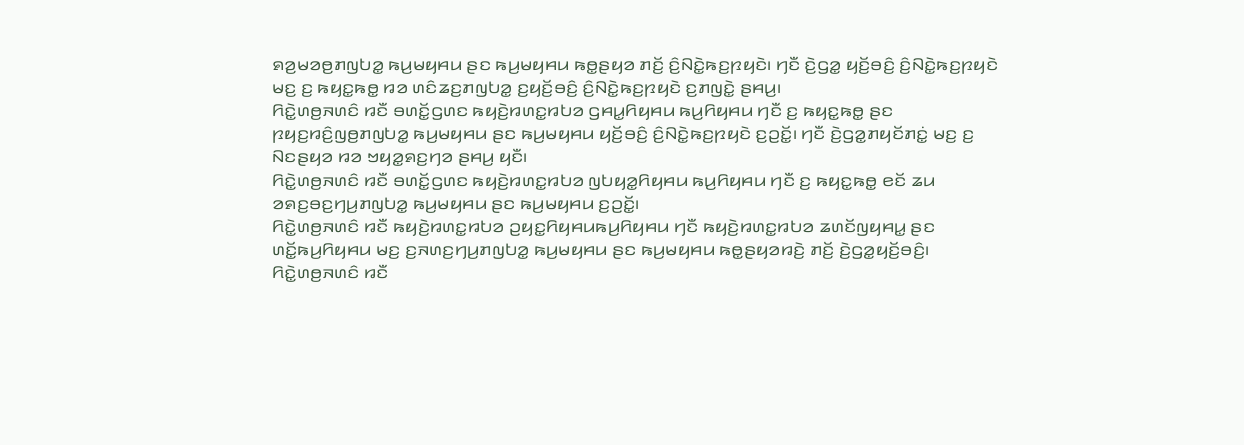ꤎꤤ꤬ꤗꤤꤥ꤬ꤊꤜꤝꤤ꤭ ꤒꤣ꤬ꤗꤟꤌꤣ ꤔꤢ ꤒꤣ꤬ꤗꤟꤌꤣ ꤒꤥ꤭ꤔꤟꤤ ꤊꤢꤩ꤬ ꤢꤨ꤬ꤡꤢꤧ꤭ꤒꤢ꤬ꤐꤟꤢꤧ꤯ ꤚꤢꤪ ꤢꤧ꤬ꤞꤤ꤭ ꤟꤢꤩ꤬ꤋꤢꤨ꤬ ꤢꤨ꤬ꤡꤢꤧ꤭ꤒꤢ꤬ꤐꤟꤢꤧ ꤗꤢ꤬ ꤢ꤬ ꤒꤟꤢ꤭ꤒꤥ꤭ ꤙꤤ ꤛꤢꤨꤘꤢ꤬ꤊꤜꤝꤤ꤭ ꤢ꤬ꤟꤢꤩ꤬ꤋꤢꤨ꤬ ꤢꤨ꤬ꤡꤢꤧ꤭ꤒꤢ꤬ꤐꤟꤢꤧ ꤢ꤬ꤊꤜꤢꤧ꤭ ꤔꤌꤣ꤬꤯
ꤖꤢꤧ꤭ꤛꤥ꤬ꤏꤛꤢꤨ ꤙꤢꤪ ꤋꤛꤢꤩ꤭ꤞꤛꤢ ꤒꤟꤢꤧ꤬ꤙꤛꤢ꤭ꤙꤝꤤ ꤞꤌꤣ꤭ꤖꤟꤌꤣ ꤒꤣ꤬ꤖꤟꤌꤣ ꤚꤢꤪ ꤢ꤬ ꤒꤟꤢ꤭ꤒꤥ꤭ ꤔꤢ ꤐꤟꤢ꤬ꤙꤢꤨ꤬ꤜꤥ꤬ꤊꤜꤝꤤ꤭ ꤒꤣ꤬ꤗꤟꤌꤣ ꤔꤢ ꤒꤣ꤬ꤗꤟꤌꤣ ꤟꤢꤩ꤬ꤋꤢꤨ꤬ ꤢꤨ꤬ꤡꤢꤧ꤭ꤒꤢ꤬ꤐꤟꤢꤧ ꤢ꤬ꤑꤢꤩ꤭꤯ ꤚꤢꤪ ꤢꤧ꤬ꤞꤤ꤭ꤊꤟꤢꤩꤊꤢꤦ꤭ ꤗꤢ꤬ ꤢ꤬ ꤡꤢꤔꤟꤤ ꤙꤤ ꤠꤟꤤ꤭ꤎꤢ꤬ꤚꤤ ꤔꤌꤣ꤬ ꤟꤢꤪ꤯
ꤖꤢꤧ꤭ꤛꤥ꤬ꤏꤛꤢꤨ ꤙꤢꤪ ꤋꤛꤢꤩ꤭ꤞꤛꤢ ꤒꤟꤢꤧ꤬ꤙꤛꤢ꤭ꤙꤝꤤ ꤜꤝꤟꤤ꤭ꤖꤟꤌꤣ ꤒꤣ꤬ꤖꤟꤌꤣ ꤚꤢꤪ ꤢ꤬ ꤒꤟꤢ꤭ꤒꤥ꤭ ꤕꤢꤩ ꤘꤣ ꤤꤎꤢ꤬ꤋꤢ꤬ꤚꤣ꤬ꤊꤜꤝꤤ꤭ ꤒꤣ꤬ꤗꤟꤌꤣ ꤔꤢ ꤒꤣ꤬ꤗꤟꤌꤣ ꤢ꤬ꤑꤢꤩ꤭꤯
ꤖꤢꤧ꤭ꤛꤥ꤬ꤏꤛꤢꤨ ꤙꤢꤪ ꤒꤟꤢꤧ꤬ꤙꤛꤢ꤭ꤙꤝꤤ ꤑꤟꤢ꤭ꤖꤟꤌꤣꤒꤣ꤬ꤖꤟꤌꤣ ꤚꤢꤪ ꤒꤟꤢꤧ꤬ꤙꤛꤢ꤭ꤙꤝꤤ ꤘꤛꤢꤩꤜꤟꤌꤣ꤭ ꤔꤢ ꤛꤢꤩ꤭ꤒꤣ꤬ꤖꤟꤌꤣ ꤗꤢ꤬ ꤢ꤬ꤏꤛꤢ꤬ꤚꤣ꤬ꤊꤜꤝꤤ꤭ ꤒꤣ꤬ꤗꤟꤌꤣ ꤔꤢ ꤒꤣ꤬ꤗꤟꤌꤣ ꤒꤥ꤭ꤔꤟꤤꤙꤢꤧ꤬ ꤊꤢꤩ꤬ ꤢꤧ꤬ꤞꤤ꤭ꤟꤢꤩ꤬ꤋꤢꤨ꤬꤯
ꤖꤢꤧ꤭ꤛꤥ꤬ꤏꤛꤢꤨ ꤙꤢꤪ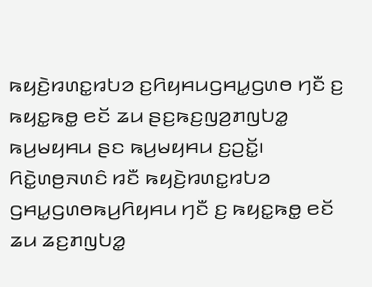ꤒꤟꤢꤧ꤬ꤙꤛꤢ꤭ꤙꤝꤤ ꤢ꤬ꤖꤟꤌꤣꤞꤌꤣ꤭ꤞꤛꤥ ꤚꤢꤪ ꤢ꤬ ꤒꤟꤢ꤭ꤒꤥ꤭ ꤕꤢꤩ ꤘꤣ ꤔꤢ꤬ꤒꤢ꤬ꤜꤤ꤬ꤊꤜꤝꤤ꤭ ꤒꤣ꤬ꤗꤟꤌꤣ ꤔꤢ ꤒꤣ꤬ꤗꤟꤌꤣ ꤢ꤬ꤑꤢꤩ꤭꤯
ꤖꤢꤧ꤭ꤛꤥ꤬ꤏꤛꤢꤨ ꤙꤢꤪ ꤒꤟꤢꤧ꤬ꤙꤛꤢ꤭ꤙꤝꤤ ꤞꤌꤣ꤭ꤞꤛꤥꤒꤣ꤬ꤖꤟꤌꤣ ꤚꤢꤪ ꤢ꤬ ꤒꤟꤢ꤭ꤒꤥ꤭ ꤕꤢꤩ ꤘꤣ ꤘꤢ꤬ꤊꤜꤝꤤ꤭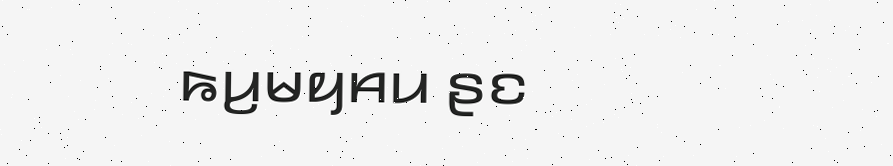ꤒꤣ꤬ꤗꤟꤌꤣ ꤔꤢ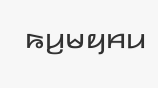ꤒꤣ꤬ꤗꤟꤌꤣ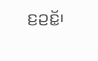ꤢ꤬ꤑꤢꤩ꤭꤯